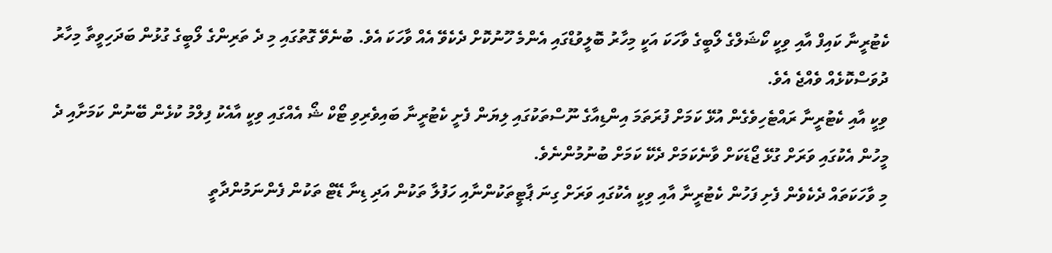ކެޓުރީނާ ކައިފް އާއި ވިކީ ކޯޝަލްގެ ލޯބީގެ ވާހަކަ އަކީ މިހާރު ބޮލީވުޑްގައި އެންމެ ހޫނުކޮށް ދެކެވޭ އެއް ވާހަކަ އެވެ. ބުނެވޭ ގޮތުގައި މި ދެ ތަރިންގެ ލޯބީގެ ގުޅުން ބަދަހިވީތާ މިހާރު ދުވަސްކޮޅެއް ވެއްޖެ އެވެ.
ވިކީ އާއި ކެޓުރީނާ ރައްޓެހިވެގެން އުޅޭ ކަމަށް ފުރަތަމަ އިންޑިއާގެ ނޫސްތަކުގައި ލިޔަން ފެށީ ކެޓުރީނާ ބައިވެރިވި ޓޯކް ޝޯ އެއްގައި ވިކީ އާއެކު ފިލްމު ކުޅެން ބޭނުން ކަމަށާއި ދެ މީހުން އެކުގައި ވަރަށް ގުޅޭ ޖޯޑަކަށް ވާނެކަމަށް ދެކޭ ކަމަށް ބުނުމުންނެވެ.
މި ވާހަކަތައް ދެކެވެން ފެށި ފަހުން ކެޓުރީނާ އާއި ވިކީ އެކުގައި ވަރަށް ގިނަ ޕާޓީތަކުންނާއި ހަފުލާ ތަކުން އަދި ޑިނާ ޑޭޓް ތަކުން ފެންނަމުންދާތީ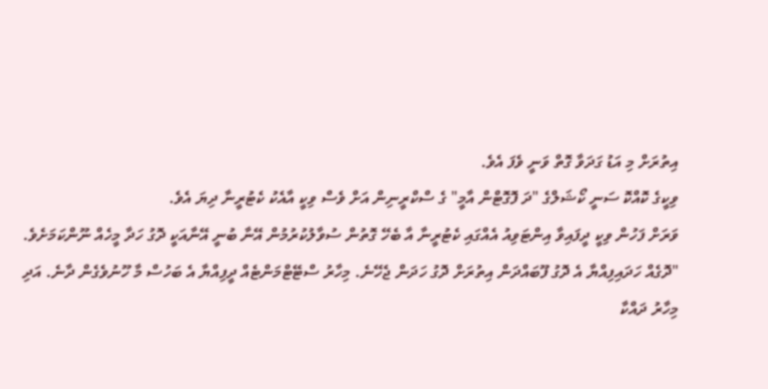އިތުރަށް މި އަޑު ގަދަވާ ގޮތް ވަނީ ވެފަ އެވެ.
ވިކީގެ ކޮއްކޮ ސަނީ ކޯޝަލްގެ "ދަ ފޮގޮޓްން އާމީ" ގެ ސްކްރީނިން އަށް ވެސް ވިކީ އާއެކު ކެޓުރީނާ ދިޔަ އެވެ.
ވަރަށް ފަހުން ވިކީ ދީފައިވާ އިންޓަވިއު އެއްގައި ކެޓުރީނާ އާ ބެހޭ ގޮތުން ސުވާލުކުރުމުން އޭނާ ބުނީ އޭނާއަކީ ދޮގު ހަދާ މީހެއް ނޫންކަމަށެވެ.
"ދޮގެއް ހަދައިފިއްޔާ އެ ދޮގު ފޫބައްދަން އިތުރަށް ދޮގު ހަދަން ޖެހޭނެ. މިހާރު ސްޓޭޓްމަންޓެއް ދީފިއްޔާ އެ ބަހުސް މާ ހޫނުވެގެން ދާނެ. އަދި މިހާރު ދައްކާ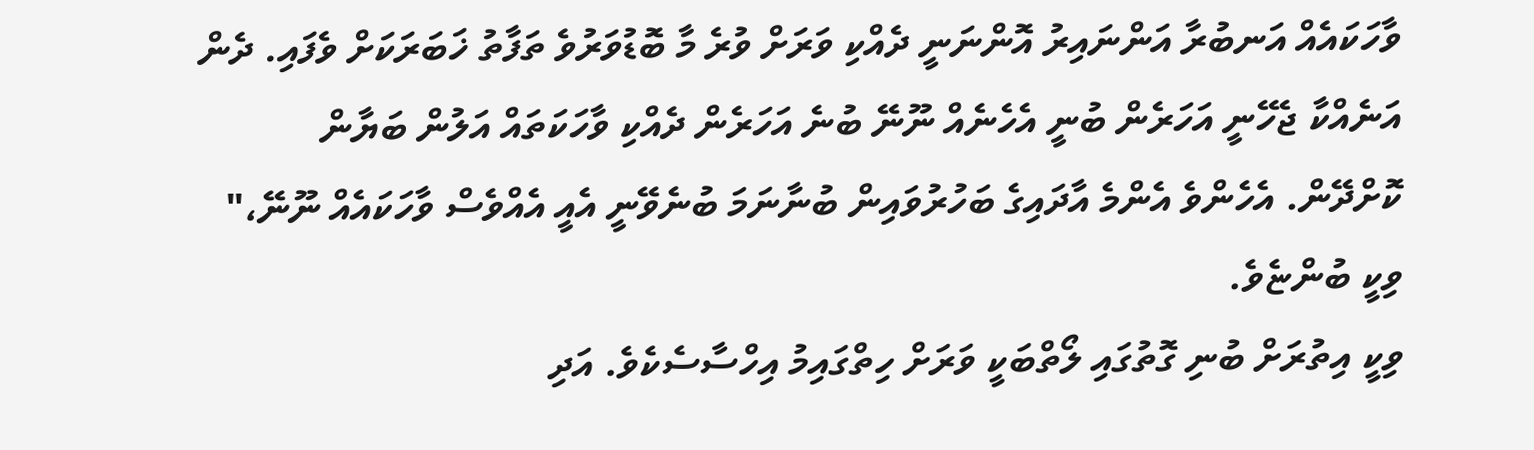ވާހަކައެއް އަނބުރާ އަންނައިރު އޮންނަނީ ދެއްކި ވަރަށް ވުރެ މާ ބޮޑުވަރުވެ ތަފާތު ޚަބަރަކަށް ވެފައި. ދެން އަނެއްކާ ޖެހޭނީ އަހަރެން ބުނީ އެހެނެއް ނޫނޭ ބުނެ އަހަރެން ދެއްކި ވާހަކަތައް އަލުން ބަޔާން ކޮށްދޭން. އެހެންވެ އެންމެ އާދައިގެ ބަހުރުވައިން ބުނާނަމަ ބުނެވޭނީ އެއީ އެއްވެސް ވާހަކައެއް ނޫނޭ،" ވިކީ ބުންޏެވެ.
ވިކީ އިތުރަށް ބުނި ގޮތުގައި ލޯތްބަކީ ވަރަށް ހިތްގައިމު އިހްސާސެކެވެ. އަދި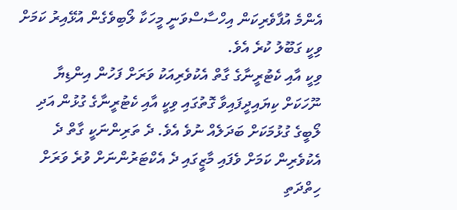އެންމެ އުފާވެރިކަން އިހްސާސްވަނީ މީހަކާ ލޯބިވެގެން އުޅޭއިރު ކަމަށް ވިކީ ގަބޫލު ކުރެ އެވެ.
ވިކީ އާއި ކެޓުރީނާގެ ގާތް އެކުވެރިއަކު ވަރަށް ފަހުން އިންޑިޔާ ނޫހަކަށް ކިޔައިދީފައިވާ ގޮތުގައި ވިކީ އާއި ކެޓުރީނާގެ ގުޅުން އަދި ލޯބީގެ ގުޅުމަކަށް ބަދަލެއް ނުވެ އެވެ. ދެ ތަރިންނަކީ ގާތް ދެ އެކުވެރިން ކަމަށް ވެފައި މާޒީގައި ދެ އެކްޓަރުންނަށް ވުރެ ވަރަށް ހިތްދަތި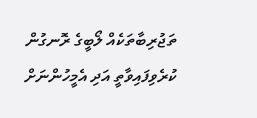ތަޖުރިބާތަކެއް ލޯބީގެ ރޮނގުން ކުރެވިފައިވާތީ އަދި އެމީހުންނަށް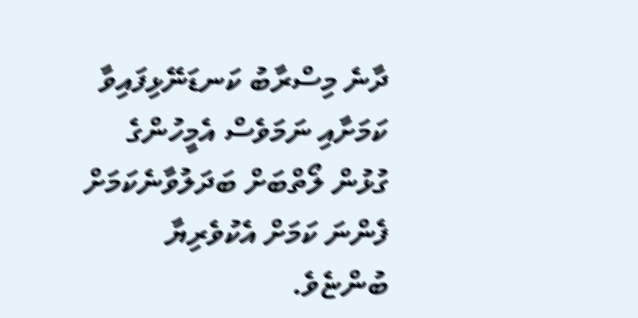ދާނެ މިސްރާބު ކަނޑަނޭޅިފައިވާ ކަމަށާއި ނަމަވެސް އެމީހުންގެ ގުޅުން ލޯތްބަށް ބަދަލުވާނެކަމަށް ފެންނަ ކަމަށް އެކުވެރިޔާ ބުންޏެވެ.